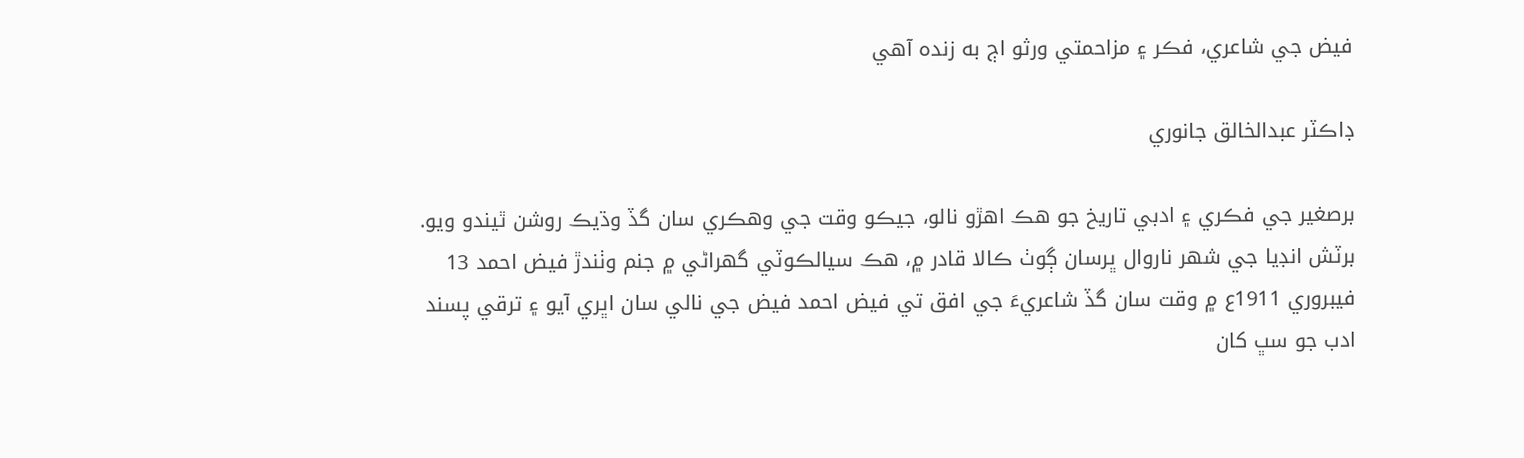فيض جي شاعري، فڪر ۽ مزاحمتي ورثو اڄ به زنده آهي

ڊاڪٽر عبدالخالق جانوري

برصغير جي فڪري ۽ ادبي تاريخ جو ھڪ اهڙو نالو، جيڪو وقت جي وهڪري سان گڏ وڌيڪ روشن ٿيندو ويو. برٽش انڊيا جي شهر ناروال ڀرسان ڳوٺ ڪالا قادر ۾، هڪ سيالڪوٽي گهراڻي ۾ جنم وٺندڙ فيض احمد 13 فيبروري 1911ع ۾ وقت سان گڏ شاعريءَ جي افق تي فيض احمد فيض جي نالي سان اڀري آيو ۽ ترقي پسند ادب جو سڀ کان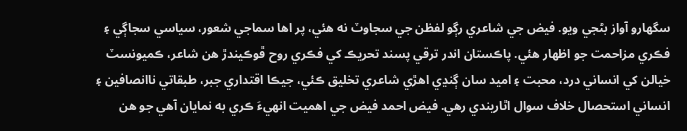سگهارو آواز بڻجي ويو. فيض جي شاعري رڳو لفظن جي سجاوٽ نه هئي، پر اها سماجي شعور، سياسي سجاڳي ۽ فڪري مزاحمت جو اظهار هئي. پاڪستان اندر ترقي پسند تحريڪ کي فڪري روح ڦوڪيندڙ هن شاعر، ڪميونسٽ خيالن کي انساني درد، محبت ۽ اميد سان ڳنڍي اهڙي شاعري تخليق ڪئي، جيڪا اقتداري جبر، طبقاتي ناانصافين ۽ انساني استحصال خلاف سوال اٿاريندي رهي. فيض احمد فيض جي اهميت انهيءَ ڪري به نمايان آهي جو هن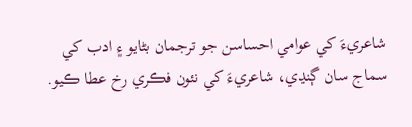شاعريءَ کي عوامي احساسن جو ترجمان بڻايو ۽ ادب کي سماج سان ڳنڍي، شاعريءَ کي نئون فڪري رخ عطا ڪيو.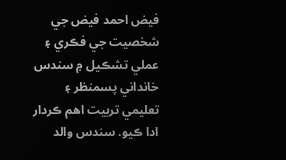فيض احمد فيض جي شخصيت جي فڪري ۽ عملي تشڪيل ۾ سندس خانداني پسمنظر ۽ تعليمي تربيت اهم ڪردار ادا ڪيو. سندس والد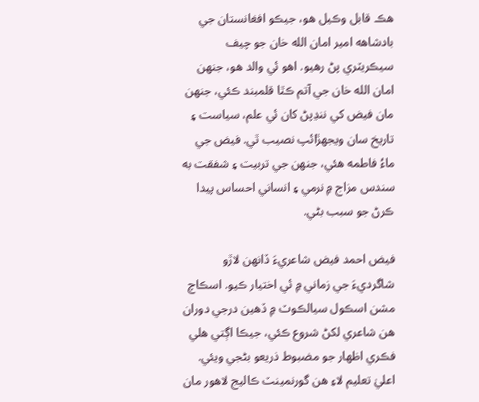هڪ قابل وڪيل هو، جيڪو افغانستان جي بادشاهه امير امان الله خان جو چيف سيڪريٽري پڻ رهيو. اهو ئي والد هو، جنهن امان الله خان جي آتم ڪٿا قلمبند ڪئي، جنهن مان فيض کي ننڍپڻ کان ئي علم، سياست ۽ تاريخ سان ويجهڙائپ نصيب ٿي. فيض جي ماءُ فاطمه هئي، جنهن جي تربيت ۽ شفقت به سندس مزاج ۾ نرمي ۽ انساني احساس پيدا ڪرڻ جو سبب بڻي.

فيض احمد فيض شاعريءَ ڏانهن لاڙو شاگرديءَ جي زماني ۾ ئي اختيار ڪيو. اسڪاچ مشن اسڪول سيالڪوٽ ۾ ڏهين درجي دوران هن شاعري لکڻ شروع ڪئي، جيڪا اڳتي هلي فڪري اظهار جو مضبوط ذريعو بڻجي ويئي. اعليٰ تعليم لاءِ هن گورنمينٽ ڪاليج لاهور مان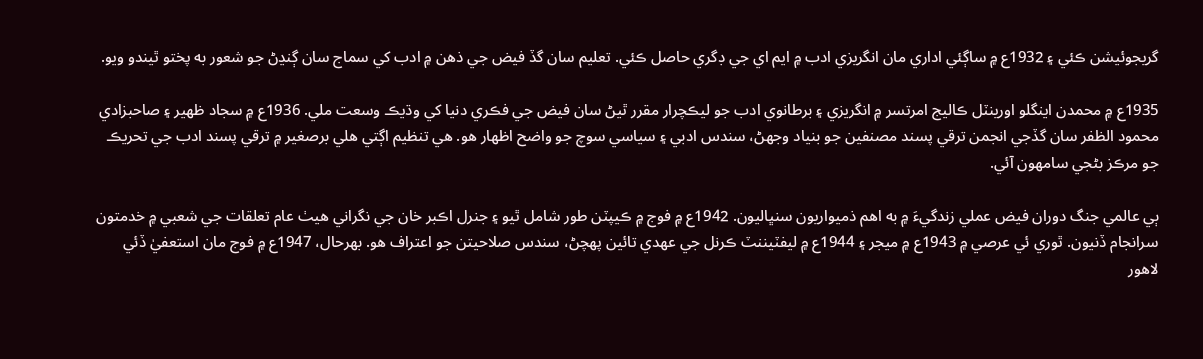گريجوئيشن ڪئي ۽ 1932ع ۾ ساڳئي اداري مان انگريزي ادب ۾ ايم اي جي ڊگري حاصل ڪئي. تعليم سان گڏ فيض جي ذهن ۾ ادب کي سماج سان ڳنڍڻ جو شعور به پختو ٿيندو ويو.

1935ع ۾ محمدن اينگلو اورينٽل ڪاليج امرتسر ۾ انگريزي ۽ برطانوي ادب جو ليڪچرار مقرر ٿيڻ سان فيض جي فڪري دنيا کي وڌيڪ وسعت ملي. 1936ع ۾ سجاد ظهير ۽ صاحبزادي محمود الظفر سان گڏجي انجمن ترقي پسند مصنفين جو بنياد وجهڻ، سندس ادبي ۽ سياسي سوچ جو واضح اظهار هو. هي تنظيم اڳتي هلي برصغير ۾ ترقي پسند ادب جي تحريڪ جو مرڪز بڻجي سامهون آئي.

ٻي عالمي جنگ دوران فيض عملي زندگيءَ ۾ به اهم ذميواريون سنڀاليون. 1942ع ۾ فوج ۾ ڪيپٽن طور شامل ٿيو ۽ جنرل اڪبر خان جي نگراني هيٺ عام تعلقات جي شعبي ۾ خدمتون سرانجام ڏنيون. ٿوري ئي عرصي ۾ 1943ع ۾ ميجر ۽ 1944ع ۾ ليفٽيننٽ ڪرنل جي عهدي تائين پهچڻ، سندس صلاحيتن جو اعتراف هو. بهرحال، 1947ع ۾ فوج مان استعفيٰ ڏئي لاهور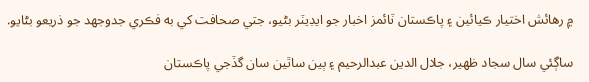۾ رهائش اختيار ڪيائين ۽ پاڪستان ٽائمز اخبار جو ايڊيٽر بڻيو، جتي صحافت کي به فڪري جدوجهد جو ذريعو بڻايو.

ساڳئي سال سجاد ظهير، جلال الدين عبدالرحيم ۽ ٻين ساٿين سان گڏجي پاڪستان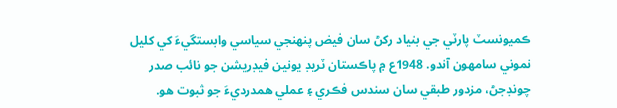ڪميونسٽ پارٽي جي بنياد رکڻ سان فيض پنهنجي سياسي وابستگيءَ کي کليل نموني سامهون آندو. 1948ع ۾ پاڪستان ٽريڊ يونين فيڊريشن جو نائب صدر چونڊجڻ، مزدور طبقي سان سندس فڪري ۽ عملي همدرديءَ جو ثبوت هو.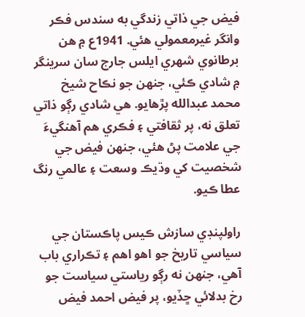فيض جي ذاتي زندگي به سندس فڪر وانگر غيرمعمولي هئي. 1941ع ۾ هن برطانوي شهري ايلس جارج سان سرينگر ۾ شادي ڪئي، جنهن جو نڪاح شيخ محمد عبدالله پڙهايو. هي شادي رڳو ذاتي تعلق نه، پر ثقافتي ۽ فڪري هم آهنگيءَ جي علامت پڻ هئي، جنهن فيض جي شخصيت کي وڌيڪ وسعت ۽ عالمي رنگ عطا ڪيو.

راولپنڊي سازش ڪيس پاڪستان جي سياسي تاريخ جو اهو اهم ۽ تڪراري باب آهي، جنهن نه رڳو رياستي سياست جو رخ بدلائي ڇڏيو، پر فيض احمد فيض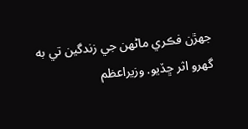جهڙن فڪري ماڻهن جي زندگين تي به گهرو اثر ڇڏيو. وزيراعظم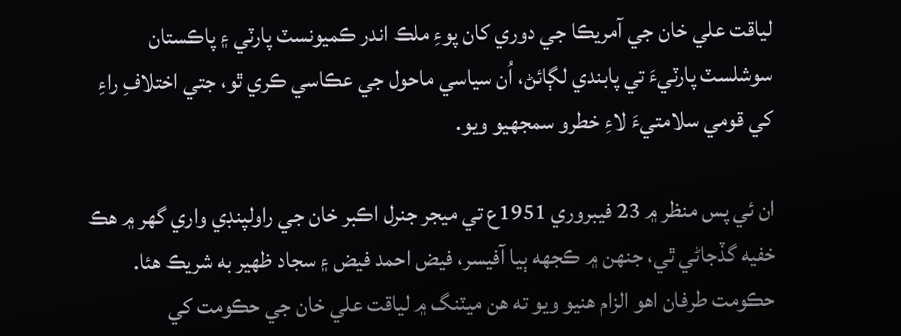لياقت علي خان جي آمريڪا جي دوري کان پوءِ ملڪ اندر ڪميونسٽ پارٽي ۽ پاڪستان سوشلسٽ پارٽيءَ تي پابندي لڳائڻ، اُن سياسي ماحول جي عڪاسي ڪري ٿو، جتي اختلافِ راءِ کي قومي سلامتيءَ لاءِ خطرو سمجهيو ويو.

ان ئي پس منظر ۾ 23 فيبروري 1951ع تي ميجر جنرل اڪبر خان جي راولپنڊي واري گهر ۾ هڪ خفيه گڏجاڻي ٿي، جنهن ۾ ڪجهه ٻيا آفيسر، فيض احمد فيض ۽ سجاد ظهير به شريڪ هئا. حڪومت طرفان اهو الزام هنيو ويو ته هن ميٽنگ ۾ لياقت علي خان جي حڪومت کي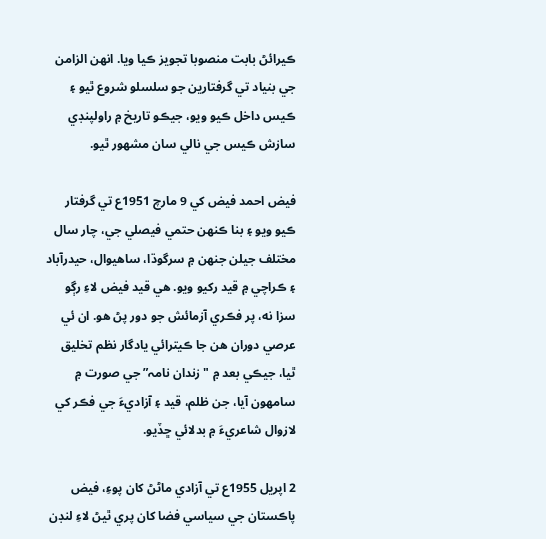ڪيرائڻ بابت منصوبا تجويز ڪيا ويا. انهن الزامن جي بنياد تي گرفتارين جو سلسلو شروع ٿيو ۽ ڪيس داخل ڪيو ويو، جيڪو تاريخ ۾ راولپنڊي سازش ڪيس جي نالي سان مشهور ٿيو.

فيض احمد فيض کي 9 مارچ 1951ع تي گرفتار ڪيو ويو ۽ بنا ڪنهن حتمي فيصلي جي، چار سال مختلف جيلن جنهن ۾ سرگوڌا، ساهيوال، حيدرآباد ۽ ڪراچي ۾ قيد رکيو ويو. هي قيد فيض لاءِ رڳو سزا نه، پر فڪري آزمائش جو دور پڻ هو. ان ئي عرصي دوران هن جا ڪيترائي يادگار نظم تخليق ٿيا، جيڪي بعد ۾ "زندان نامہ” جي صورت ۾ سامهون آيا، جن ظلم، قيد ۽ آزاديءَ جي فڪر کي لازوال شاعريءَ ۾ بدلائي ڇڏيو.

2 اپريل 1955ع تي آزادي ماڻڻ کان پوءِ، فيض پاڪستان جي سياسي فضا کان پري ٿيڻ لاءِ لنڊن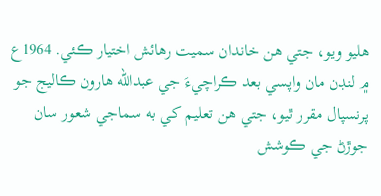هليو ويو، جتي هن خاندان سميت رهائش اختيار ڪئي. 1964ع ۾ لنڊن مان واپسي بعد ڪراچيءَ جي عبدالله هارون ڪاليج جو پرنسپال مقرر ٿيو، جتي هن تعليم کي به سماجي شعور سان جوڙڻ جي ڪوشش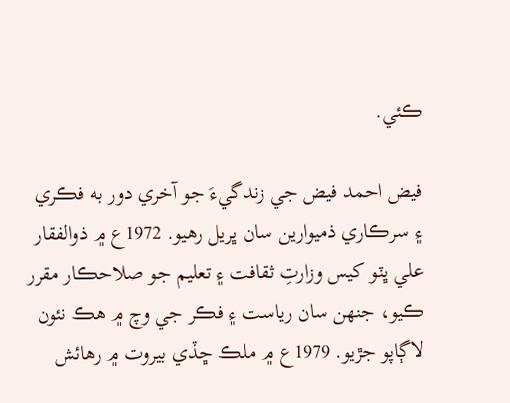ڪئي.

فيض احمد فيض جي زندگيءَ جو آخري دور به فڪري ۽ سرڪاري ذميوارين سان ڀريل رهيو. 1972ع ۾ ذوالفقار علي ڀٽو کيس وزارتِ ثقافت ۽ تعليم جو صلاحڪار مقرر ڪيو، جنهن سان رياست ۽ فڪر جي وچ ۾ هڪ نئون لاڳاپو جڙيو. 1979ع ۾ ملڪ ڇڏي بيروت ۾ رهائش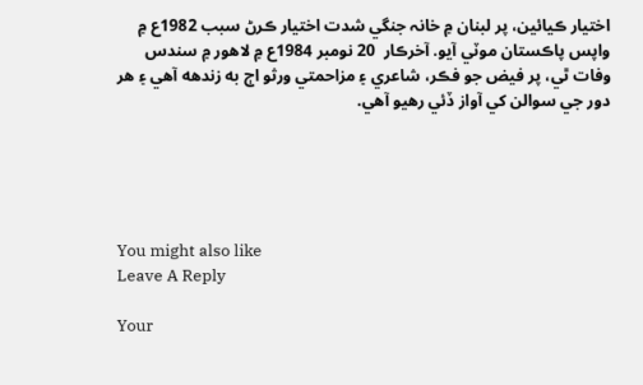اختيار ڪيائين، پر لبنان ۾ خانہ جنگي شدت اختيار ڪرڻ سبب 1982ع ۾ واپس پاڪستان موٽي آيو. آخرڪار  20 نومبر 1984ع ۾ لاهور ۾ سندس وفات ٿي، پر فيض جو فڪر، شاعري ۽ مزاحمتي ورثو اڄ به زندهه آهي ۽ هر دور جي سوالن کي آواز ڏئي رهيو آهي.





You might also like
Leave A Reply

Your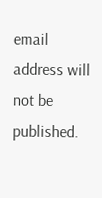email address will not be published.